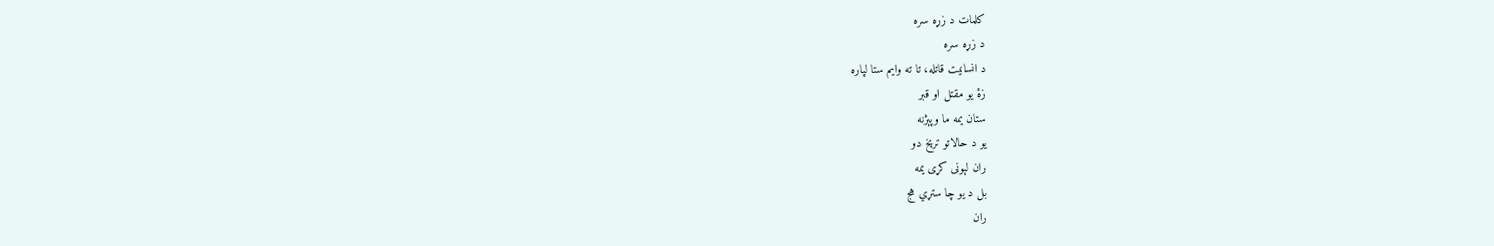كلمات د زړه سره
د زړه سره
د انسانیت قاتله، تا ته وایم ستا لپاره
زهٔ یو مقتل او قبر
ستان یمه ما وپېژنه
یو د حالاتو تریخ دو
ران لېونی کړی یمه
بل د یو چا ستړي هج
ران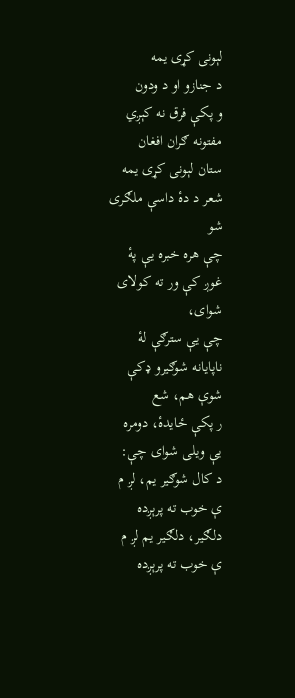لېونی کړی یمه
د جنازو او د ودون
و پکې فرق نه کېږي
مفتونه ګران افغان
ستان لېونی کړی یمه
شعر د دهٔ داسې ملګری شو
چې هره خبره یې پهٔ
غوږ کې ور ته کولای شوای،
چې یې سترګې لهٔ
ناپایانه شوګیرو ډکې
شوې هم، شع
ر پکې ځایدهٔ، دومره
یې ویلی شوای چې:
د کال شوګیر یم، لږ م
ې خوب ته پرېږده
دلګیر، دلګیر یم لږ م
ې خوب ته پرېږده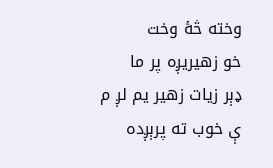وخته څهٔ وخت
خو زهیریږه پر ما
ډېر زیات زهیر یم لږ م
ې خوب ته پرېږده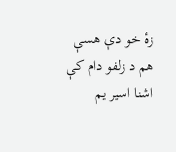زهٔ خو دې هسې
هم د زلفو دام کې
اشنا اسیر یم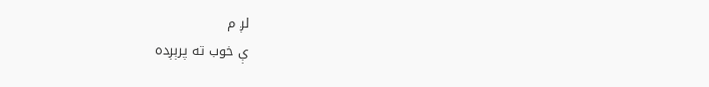لږ م
ې خوب ته پرېږده